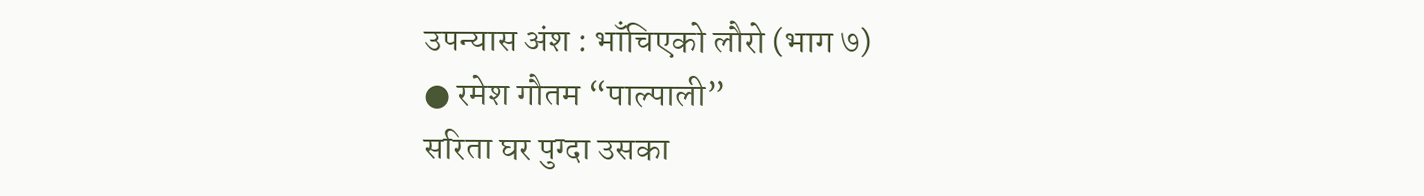उपन्यास अंश : भाँचिएको लौरो (भाग ७)
● रमेश गौतम “पाल्पाली”
सरिता घर पुग्दा उसका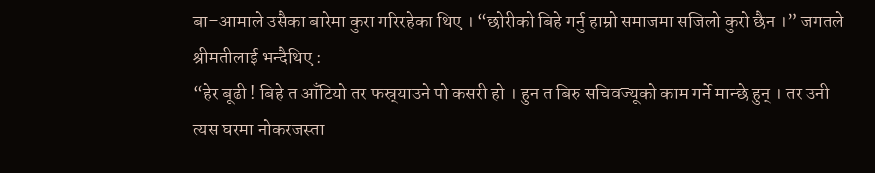बा–आमाले उसैका बारेमा कुरा गरिरहेका थिए । “छोरीको बिहे गर्नु हाम्रो समाजमा सजिलो कुरो छैन ।” जगतले श्रीमतीलाई भन्दैथिए :
“हेर बूढी ! बिहे त आँटियो तर फस्र्याउने पो कसरी हो । हुन त बिरु सचिवज्यूको काम गर्ने मान्छे हुन् । तर उनी त्यस घरमा नोकरजस्ता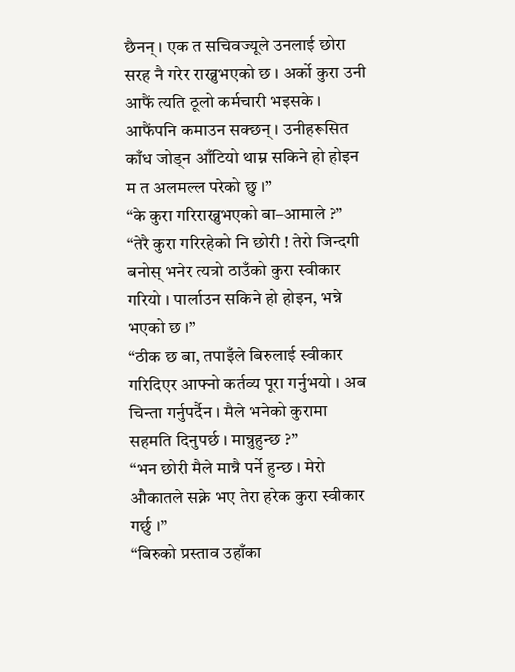छैनन् । एक त सचिवज्यूले उनलाई छोरा सरह नै गरेर राख्नुभएको छ । अर्को कुरा उनी आफैं त्यति ठूलो कर्मचारी भइसके । आफैंपनि कमाउन सक्छन् । उनीहरूसित काँध जोड्न आँटियो थाम्न सकिने हो होइन म त अलमल्ल परेको छु ।”
“के कुरा गरिराख्नुभएको बा–आमाले ?”
“तेरै कुरा गरिरहेको नि छोरी ! तेरो जिन्दगी बनोस् भनेर त्यत्रो ठाउँको कुरा स्वीकार गरियो । पार्लाउन सकिने हो होइन, भन्ने भएको छ ।”
“ठीक छ बा, तपाइँले बिरुलाई स्वीकार गरिदिएर आफ्नो कर्तव्य पूरा गर्नुभयो । अब चिन्ता गर्नुपर्दैन । मैले भनेको कुरामा सहमति दिनुपर्छ । मान्नुहुन्छ ?”
“भन छोरी मैले मान्नै पर्ने हुन्छ । मेरो औकातले सक्ने भए तेरा हरेक कुरा स्वीकार गर्छु ।”
“बिरुको प्रस्ताव उहाँका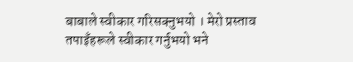बाबाले स्वीकार गरिसक्नुभयो । मेरो प्रस्ताव तपाइँहरूले स्वीकार गर्नुभयो भने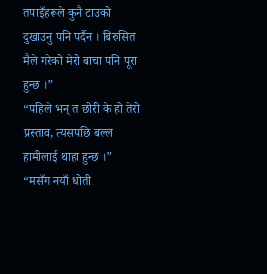तपाइँहरूले कुनै टाउको दुखाउनु पनि पर्दैन । बिरुसित मैले गरेको मेरो बाचा पनि पूरा हुन्छ ।”
“पहिले भन् त छोरी के हो तेरो प्रस्ताव, त्यसपछि बल्ल हामीलाई थाहा हुन्छ ।”
“मसँग नयाँ धोती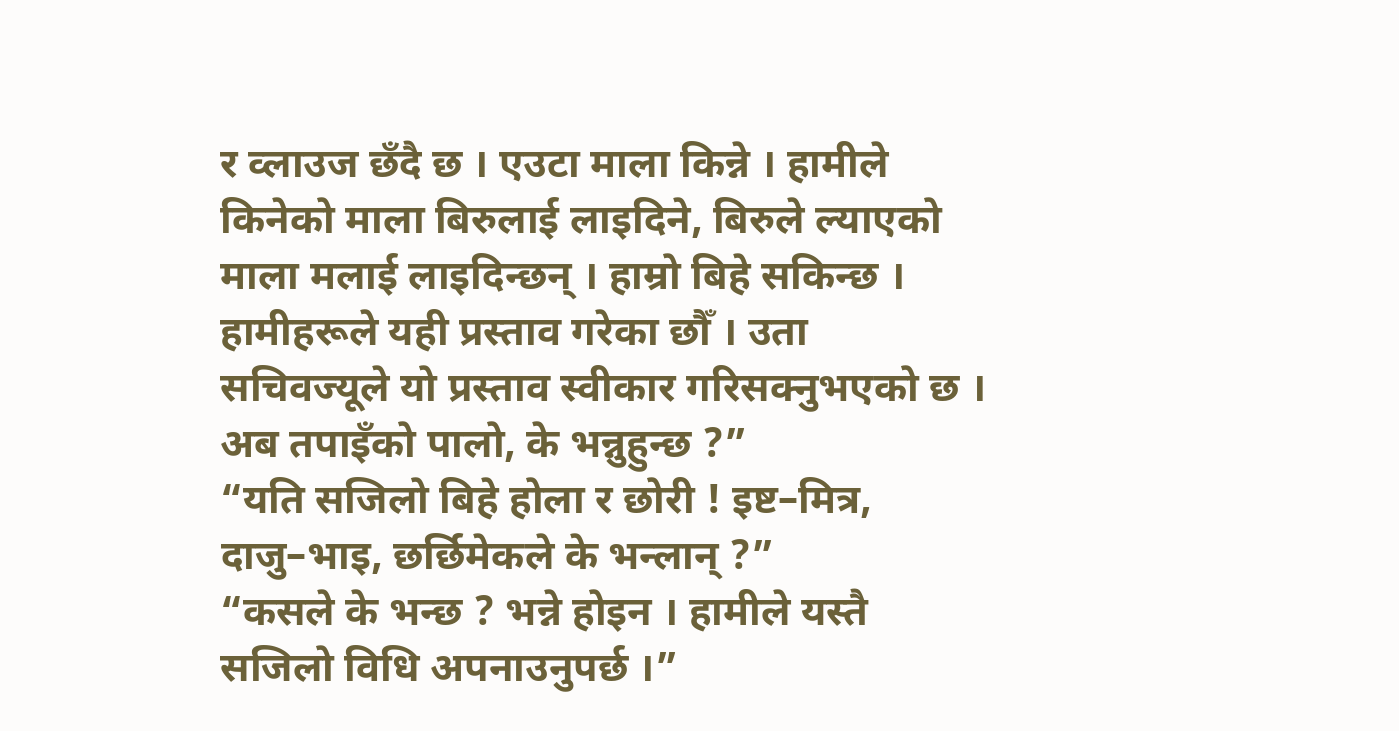र व्लाउज छँदै छ । एउटा माला किन्ने । हामीले किनेको माला बिरुलाई लाइदिने, बिरुले ल्याएको माला मलाई लाइदिन्छन् । हाम्रो बिहे सकिन्छ । हामीहरूले यही प्रस्ताव गरेका छौँ । उता सचिवज्यूले यो प्रस्ताव स्वीकार गरिसक्नुभएको छ । अब तपाइँको पालो, के भन्नुहुन्छ ?”
“यति सजिलो बिहे होला र छोरी ! इष्ट–मित्र, दाजु–भाइ, छर्छिमेकले के भन्लान् ?”
“कसले के भन्छ ? भन्ने होइन । हामीले यस्तै सजिलो विधि अपनाउनुपर्छ ।”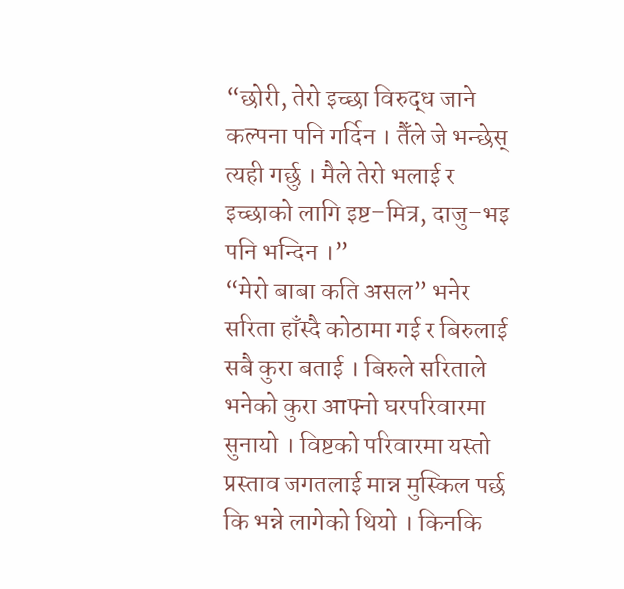“छोरी, तेरो इच्छा विरुद्ध जाने कल्पना पनि गर्दिन । तैँले जे भन्छेस् त्यही गर्छु । मैले तेरो भलाई र इच्छाको लागि इष्ट–मित्र, दाजु–भइ पनि भन्दिन ।”
“मेरो बाबा कति असल” भनेर सरिता हाँस्दै कोठामा गई र बिरुलाई सबै कुरा बताई । बिरुले सरिताले भनेको कुरा आफ्नो घरपरिवारमा सुनायो । विष्टको परिवारमा यस्तो प्रस्ताव जगतलाई मान्न मुस्किल पर्छ कि भन्ने लागेको थियो । किनकि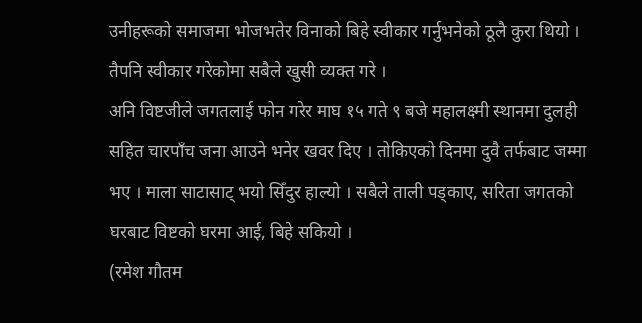उनीहरूको समाजमा भोजभतेर विनाको बिहे स्वीकार गर्नुभनेको ठूलै कुरा थियो । तैपनि स्वीकार गरेकोमा सबैले खुसी व्यक्त गरे ।
अनि विष्टजीले जगतलाई फोन गरेर माघ १५ गते ९ बजे महालक्ष्मी स्थानमा दुलही सहित चारपाँच जना आउने भनेर खवर दिए । तोकिएको दिनमा दुवै तर्फबाट जम्मा भए । माला साटासाट् भयो सिँदुर हाल्यो । सबैले ताली पड्काए, सरिता जगतको घरबाट विष्टको घरमा आई, बिहे सकियो ।
(रमेश गौतम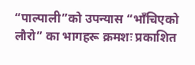“पाल्पाली”को उपन्यास “भाँचिएको लौरो” का भागहरू क्रमशः प्रकाशित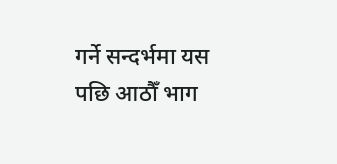गर्ने सन्दर्भमा यस पछि आठौँ भाग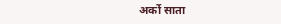अर्को साता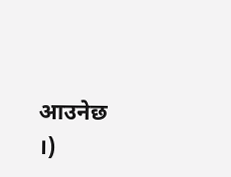आउनेछ ।)